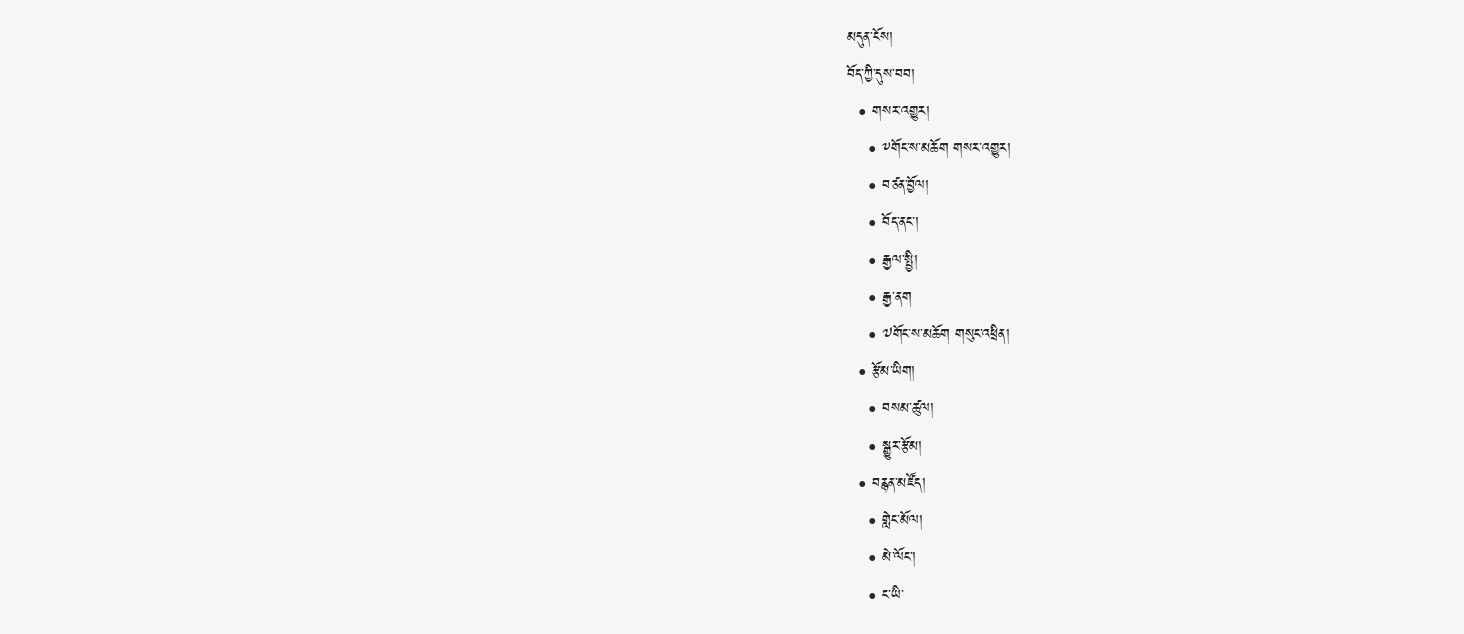མདུན་ངོས།
བོད་ཀྱི་དུས་བབ།
  • གསར་འགྱུར།
    • ༸གོང་ས་མཆོག གསར་འགྱུར།
    • བཙན་བྱོལ།
    • བོད་ནང་།
    • རྒྱལ་སྤྱི།
    • རྒྱ་ནག
    • ༧གོང་ས་མཆོག གསུང་འཕྲིན།
  • རྩོམ་ཡིག།
    • བསམ་ཚུལ།
    • སྒྱུར་རྩོམ།
  • བརྙན་མཛོད།
    • གླེང་མོལ།
    • མེ་ལོང་།
    • ང་ཡི་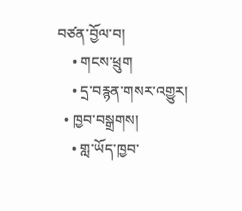བཙན་བྱོལ་བ།
    • གངས་ཕྲུག
    • དྲ་བརྙན་གསར་འགྱུར།
  • ཁྱབ་བསྒྲགས།
    • གླ་ཡོད་ཁྱབ་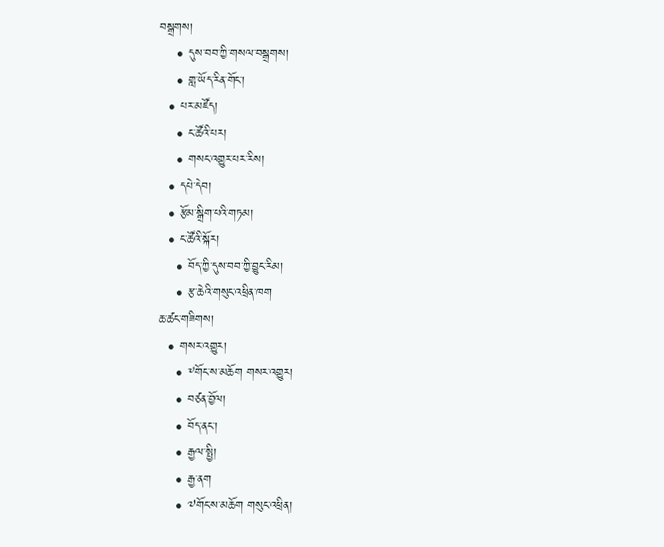བསྒྲགས།
    • དུས་བབ་ཀྱི་གསལ་བསྒྲགས།
    • གླ་ཡོད་རིན་གོང་།
  • པར་མཛོད།
    • ང་ཚོའི་པར།
    • གསང་འགྱུར་པར་རིས།
  • དཔེ་དེབ།
  • རྩོམ་སྒྲིག་པའི་གཏམ།
  • ང་ཚོའི་སྐོར།
    • བོད་ཀྱི་དུས་བབ་ཀྱི་བྱུང་རིམ།
    • རྩ་ཆེའི་གསུང་འཕྲིན་ཁག
ཆ་ཚང་གཟིགས།
  • གསར་འགྱུར།
    • ༸གོང་ས་མཆོག གསར་འགྱུར།
    • བཙན་བྱོལ།
    • བོད་ནང་།
    • རྒྱལ་སྤྱི།
    • རྒྱ་ནག
    • ༧གོང་ས་མཆོག གསུང་འཕྲིན།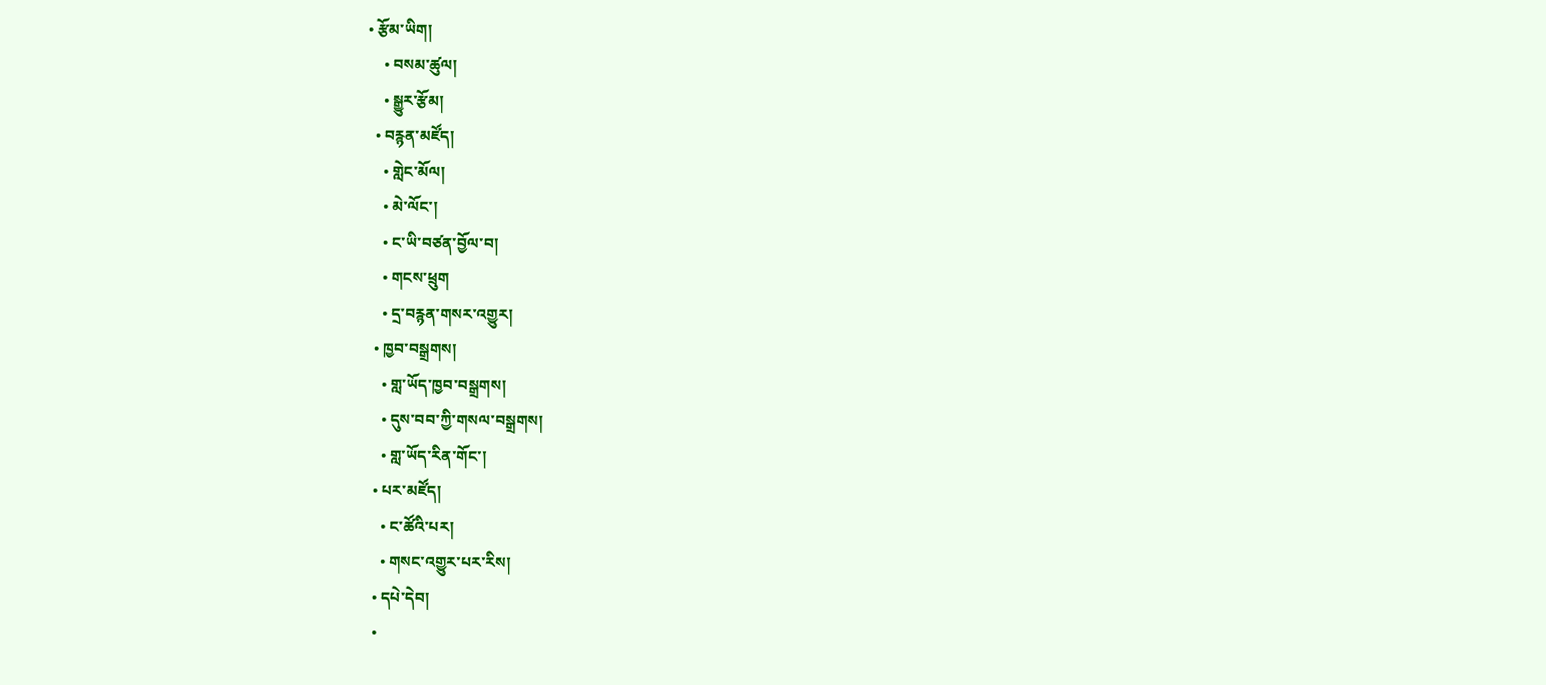• རྩོམ་ཡིག།
    • བསམ་ཚུལ།
    • སྒྱུར་རྩོམ།
  • བརྙན་མཛོད།
    • གླེང་མོལ།
    • མེ་ལོང་།
    • ང་ཡི་བཙན་བྱོལ་བ།
    • གངས་ཕྲུག
    • དྲ་བརྙན་གསར་འགྱུར།
  • ཁྱབ་བསྒྲགས།
    • གླ་ཡོད་ཁྱབ་བསྒྲགས།
    • དུས་བབ་ཀྱི་གསལ་བསྒྲགས།
    • གླ་ཡོད་རིན་གོང་།
  • པར་མཛོད།
    • ང་ཚོའི་པར།
    • གསང་འགྱུར་པར་རིས།
  • དཔེ་དེབ།
  •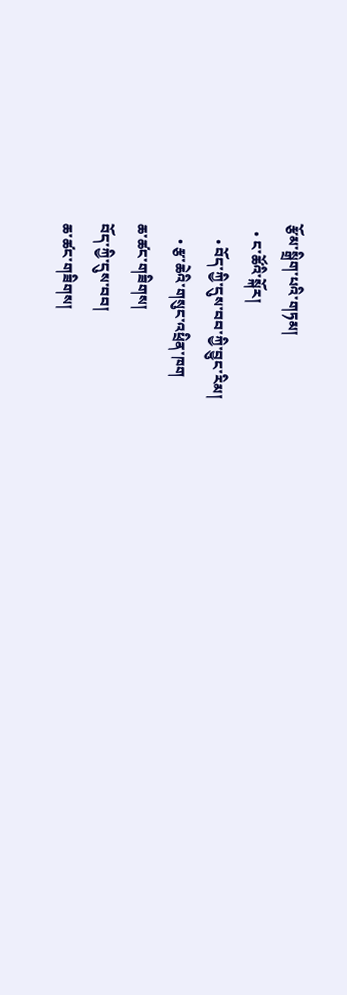རྩོམ་སྒྲིག་པའི་གཏམ།
  • ང་ཚོའི་སྐོར།
    • བོད་ཀྱི་དུས་བབ་ཀྱི་བྱུང་རིམ།
    • རྩ་ཆེའི་གསུང་འཕྲིན་ཁག
ཆ་ཚང་གཟིགས།
བོད་ཀྱི་དུས་བབ།
ཆ་ཚང་གཟིགས།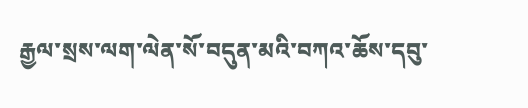རྒྱལ་སྲས་ལག་ལེན་སོ་བདུན་མའི་བཀའ་ཆོས་དབུ་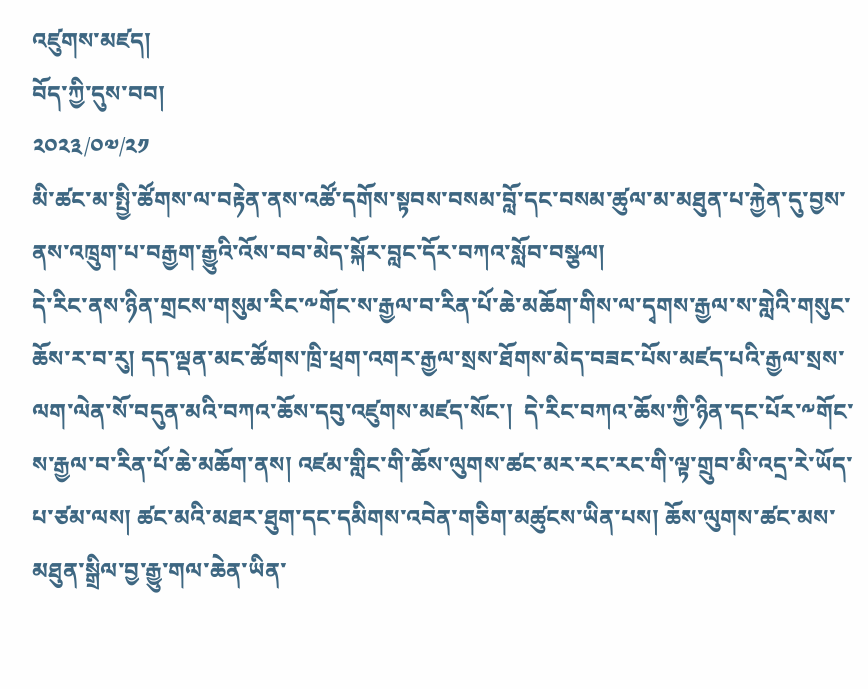འཛུགས་མཛད།
བོད་ཀྱི་དུས་བབ།
༢༠༢༣/༠༧/༢༡
མི་ཚང་མ་སྤྱི་ཚོགས་ལ་བརྟེན་ནས་འཚོ་དགོས་སྟབས་བསམ་བློ་དང་བསམ་ཚུལ་མ་མཐུན་པ་རྐྱེན་དུ་བྱས་ནས་འཁྲུག་པ་བརྒྱག་རྒྱུའི་འོས་བབ་མེད་སྐོར་བླང་དོར་བཀའ་སློབ་བསྩལ།
དེ་རིང་ནས་ཉིན་གྲངས་གསུམ་རིང་༸གོང་ས་རྒྱལ་བ་རིན་པོ་ཆེ་མཆོག་གིས་ལ་དྭགས་རྒྱལ་ས་གླེའི་གསུང་ཆོས་ར་བ་རུ། དད་ལྡན་མང་ཚོགས་ཁྲི་ཕྲག་འགར་རྒྱལ་སྲས་ཐོགས་མེད་བཟང་པོས་མཛད་པའི་རྒྱལ་སྲས་ལག་ལེན་སོ་བདུན་མའི་བཀའ་ཆོས་དབུ་འཛུགས་མཛད་སོང་།  དེ་རིང་བཀའ་ཆོས་ཀྱི་ཉིན་དང་པོར་༸གོང་ས་རྒྱལ་བ་རིན་པོ་ཆེ་མཆོག་ནས། འཛམ་གླིང་གི་ཆོས་ལུགས་ཚང་མར་རང་རང་གི་ལྟ་གྲུབ་མི་འདྲ་རེ་ཡོད་པ་ཙམ་ལས། ཚང་མའི་མཐར་ཐུག་དང་དམིགས་འབེན་གཅིག་མཚུངས་ཡིན་པས། ཆོས་ལུགས་ཚང་མས་མཐུན་སྒྲིལ་བྱ་རྒྱུ་གལ་ཆེན་ཡིན་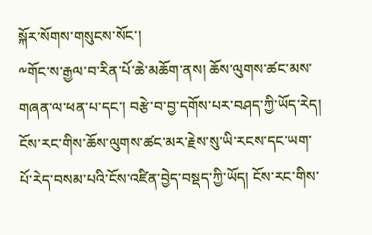སྐོར་སོགས་གསུངས་སོང་།
༸གོང་ས་རྒྱལ་བ་རིན་པོ་ཆེ་མཆོག་ནས། ཆོས་ལུགས་ཚང་མས་གཞན་ལ་ཕན་པ་དང་། བརྩེ་བ་བྱ་དགོས་པར་བཤད་ཀྱི་ཡོད་རེད། ངོས་རང་གིས་ཆོས་ལུགས་ཚང་མར་རྗེས་སུ་ཡི་རངས་དང་ཡག་པོ་རེད་བསམ་པའི་ངོས་འཛིན་བྱེད་བསྡད་ཀྱི་ཡོད། ངོས་རང་གིས་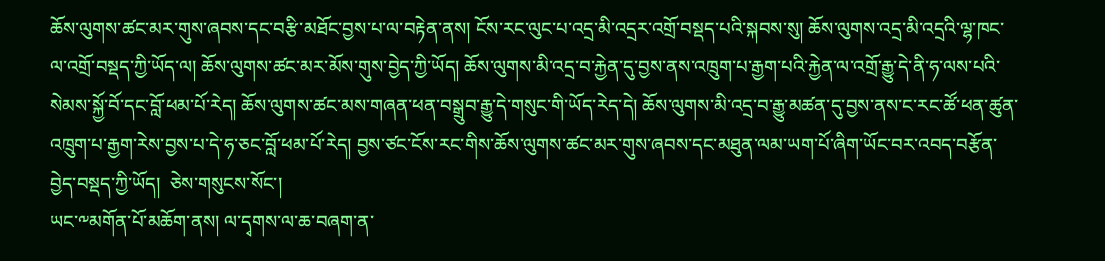ཆོས་ལུགས་ཚང་མར་གུས་ཞབས་དང་བརྩི་མཐོང་བྱས་པ་ལ་བརྟེན་ནས། ངོས་རང་ལུང་པ་འདྲ་མི་འདྲར་འགྲོ་བསྡད་པའི་སྐབས་སུ། ཆོས་ལུགས་འདྲ་མི་འདྲའི་ལྷ་ཁང་ལ་འགྲོ་བསྡད་ཀྱི་ཡོད་ལ། ཆོས་ལུགས་ཚང་མར་མོས་གུས་བྱེད་ཀྱི་ཡོད། ཆོས་ལུགས་མི་འདྲ་བ་རྐྱེན་དུ་བྱས་ནས་འཁྲུག་པ་རྒྱག་པའི་རྐྱེན་ལ་འགྲོ་རྒྱུ་དེ་ནི་ཧ་ལས་པའི་སེམས་སྐྱོ་བོ་དང་བློ་ཕམ་པོ་རེད། ཆོས་ལུགས་ཚང་མས་གཞན་ཕན་བསྒྲུབ་རྒྱུ་དེ་གསུང་གི་ཡོད་རེད་དེ། ཆོས་ལུགས་མི་འདྲ་བ་རྒྱུ་མཚན་དུ་བྱས་ནས་ང་རང་ཚོ་ཕན་ཚུན་འཁྲུག་པ་རྒྱག་རེས་བྱས་པ་དེ་ཧ་ཅང་བློ་ཕམ་པོ་རེད། བྱས་ཙང་ངོས་རང་གིས་ཆོས་ལུགས་ཚང་མར་གུས་ཞབས་དང་མཐུན་ལམ་ཡག་པོ་ཞིག་ཡོང་བར་འབད་བརྩོན་བྱེད་བསྡད་ཀྱི་ཡོད།  ཅེས་གསུངས་སོང་།
ཡང་༸མགོན་པོ་མཆོག་ནས། ལ་དྭགས་ལ་ཆ་བཞག་ན་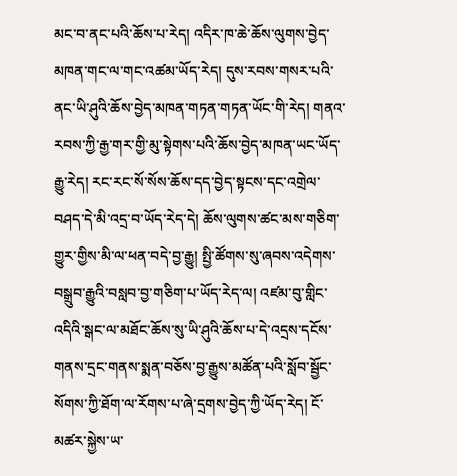མང་བ་ནང་པའི་ཆོས་པ་རེད། འདིར་ཁ་ཆེ་ཆོས་ལུགས་བྱེད་མཁན་གང་ལ་གང་འཚམ་ཡོད་རེད། དུས་རབས་གསར་པའི་ནང་ཡི་ཤུའི་ཆོས་བྱེད་མཁན་གཏན་གཏན་ཡོང་གི་རེད། གནའ་རབས་ཀྱི་རྒྱ་གར་གྱི་མུ་སྟེགས་པའི་ཆོས་བྱེད་མཁན་ཡང་ཡོད་རྒྱུ་རེད། རང་རང་སོ་སོས་ཆོས་དད་བྱེད་སྟངས་དང་འགྲེལ་བཤད་དེ་མི་འདྲ་བ་ཡོད་རེད་དེ། ཆོས་ལུགས་ཚང་མས་གཅིག་གྱུར་གྱིས་མི་ལ་ཕན་བདེ་བྱ་རྒྱུ། སྤྱི་ཚོགས་སུ་ཞབས་འདེགས་བསྒྲུབ་རྒྱུའི་བསླབ་བྱ་གཅིག་པ་ཡོད་རེད་ལ། འཛམ་བུ་གླིང་འདིའི་སྒང་ལ་མཐོང་ཆོས་སུ་ཡི་ཤུའི་ཆོས་པ་དེ་འདྲས་དངོས་གནས་དྲང་གནས་སྨན་བཅོས་བྱ་རྒྱུས་མཚོན་པའི་སློབ་སྦྱོང་སོགས་ཀྱི་ཐོག་ལ་རོགས་པ་ཞེ་དྲགས་བྱེད་ཀྱི་ཡོད་རེད། ངོ་མཚར་སྐྱེས་ཡ་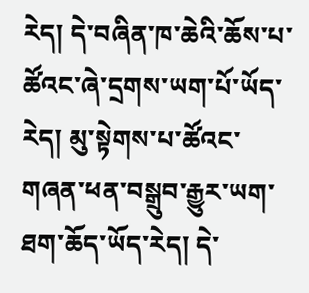རེད། དེ་བཞིན་ཁ་ཆེའི་ཆོས་པ་ཚོའང་ཞེ་དྲགས་ཡག་པོ་ཡོད་རེད། མུ་སྟེགས་པ་ཚོའང་གཞན་ཕན་བསྒྲུབ་རྒྱུར་ཡག་ཐག་ཆོད་ཡོད་རེད། དེ་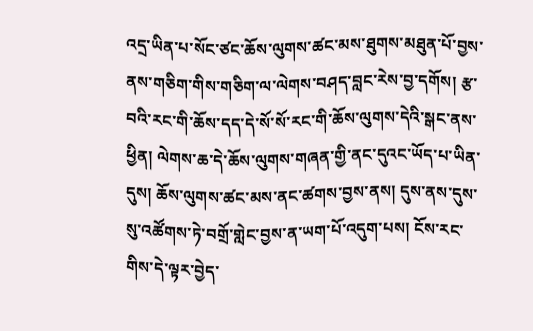འདྲ་ཡིན་པ་སོང་ཙང་ཆོས་ལུགས་ཚང་མས་ཐུགས་མཐུན་པོ་བྱས་ནས་གཅིག་གིས་གཅིག་ལ་ལེགས་བཤད་བླང་རེས་བྱ་དགོས། རྩ་བའི་རང་གི་ཆོས་དད་དེ་སོ་སོ་རང་གི་ཆོས་ལུགས་དེའི་སྒང་ནས་ཕྱིན། ལེགས་ཆ་དེ་ཆོས་ལུགས་གཞན་གྱི་ནང་དུའང་ཡོད་པ་ཡིན་དུས། ཆོས་ལུགས་ཚང་མས་ནང་ཚགས་བྱས་ནས། དུས་ནས་དུས་སུ་འཚོགས་ཏེ་བགྲོ་གླེང་བྱས་ན་ཡག་པོ་འདུག་པས། ངོས་རང་གིས་དེ་ལྟར་བྱེད་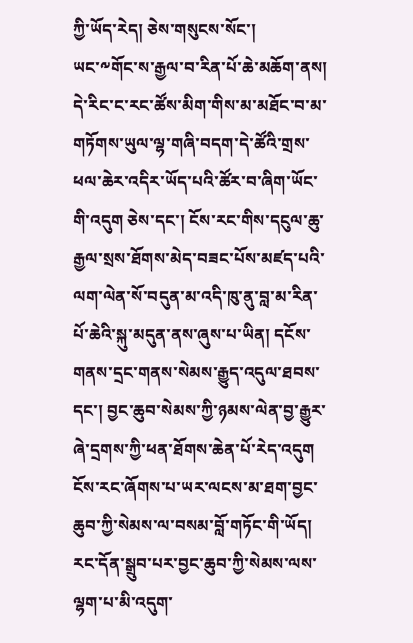ཀྱི་ཡོད་རེད། ཅེས་གསུངས་སོང་།
ཡང་༸གོང་ས་རྒྱལ་བ་རིན་པོ་ཆེ་མཆོག་ནས། དེ་རིང་ང་རང་ཚོས་མིག་གིས་མ་མཐོང་བ་མ་གཏོགས་ཡུལ་ལྷ་གཞི་བདག་དེ་ཚོའི་གྲས་ཕལ་ཆེར་འདིར་ཡོད་པའི་ཚོར་བ་ཞིག་ཡོང་གི་འདུག ཅེས་དང་། ངོས་རང་གིས་དངུལ་ཆུ་རྒྱལ་སྲས་ཐོགས་མེད་བཟང་པོས་མཛད་པའི་ལག་ལེན་སོ་བདུན་མ་འདི་ཁུ་ནུ་བླ་མ་རིན་པོ་ཆེའི་སྐུ་མདུན་ནས་ཞུས་པ་ཡིན། དངོས་གནས་དྲང་གནས་སེམས་རྒྱུད་འདུལ་ཐབས་དང་། བྱང་ཆུབ་སེམས་ཀྱི་ཉམས་ལེན་བྱ་རྒྱུར་ཞེ་དྲགས་ཀྱི་ཕན་ཐོགས་ཆེན་པོ་རེད་འདུག ངོས་རང་ཞོགས་པ་ཡར་ལངས་མ་ཐག་བྱང་ཆུབ་ཀྱི་སེམས་ལ་བསམ་བློ་གཏོང་གི་ཡོད། རང་དོན་སྒྲུབ་པར་བྱང་ཆུབ་ཀྱི་སེམས་ལས་ལྷག་པ་མི་འདུག་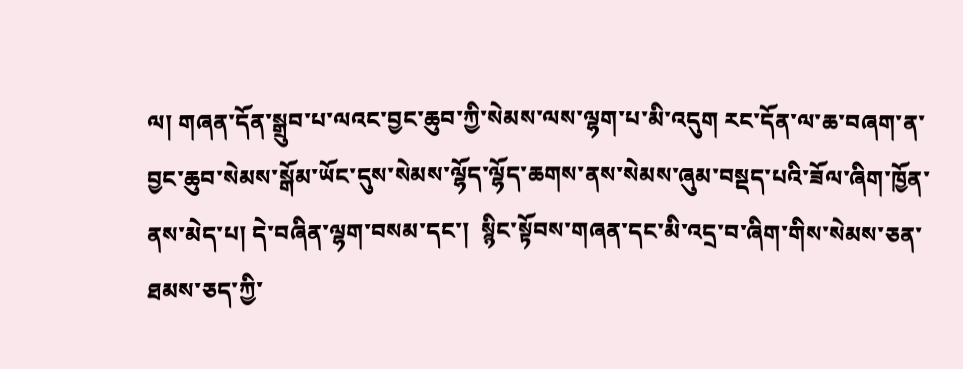ལ། གཞན་དོན་སྒྲུབ་པ་ལའང་བྱང་ཆུབ་ཀྱི་སེམས་ལས་ལྷག་པ་མི་འདུག རང་དོན་ལ་ཆ་བཞག་ན་བྱང་ཆུབ་སེམས་སྒོམ་ཡོང་དུས་སེམས་ལྷོད་ལྷོད་ཆགས་ནས་སེམས་ཞུམ་བསྡད་པའི་ཟོལ་ཞིག་ཁྱོན་ནས་མེད་པ། དེ་བཞིན་ལྷག་བསམ་དང་།  སྙིང་སྟོབས་གཞན་དང་མི་འདྲ་བ་ཞིག་གིས་སེམས་ཅན་ཐམས་ཅད་ཀྱི་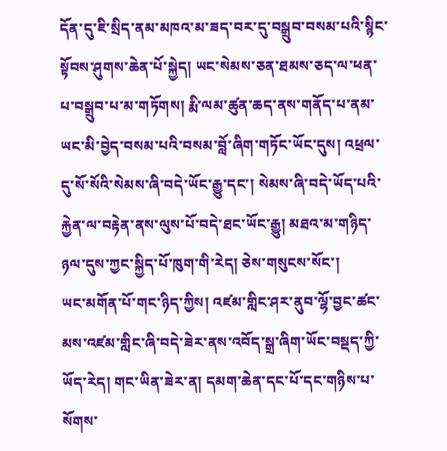དོན་དུ་ཇི་སྲིད་ནམ་མཁའ་མ་ཟད་བར་དུ་བསྒྲུབ་བསམ་པའི་སྙིང་སྟོབས་ཤུགས་ཆེན་པོ་སྐྱེད། ཡང་སེམས་ཅན་ཐམས་ཅད་ལ་ཕན་པ་བསྒྲུབ་པ་མ་གཏོགས། རྨི་ལམ་ཚུན་ཆད་ནས་གནོད་པ་ནམ་ཡང་མི་བྱེད་བསམ་པའི་བསམ་བློ་ཞིག་གཏོང་ཡོང་དུས། འཕྲལ་དུ་སོ་སོའི་སེམས་ཞི་བདེ་ཡོང་རྒྱུ་དང་། སེམས་ཞི་བདེ་ཡོད་པའི་རྐྱེན་ལ་བརྟེན་ནས་ལུས་པོ་བདེ་ཐང་ཡོང་རྒྱུ། མཐའ་མ་གཉིད་ཉལ་དུས་ཀྱང་སྐྱིད་པོ་ཁུག་གི་རེད། ཅེས་གསུངས་སོང་།
ཡང་མགོན་པོ་གང་ཉིད་ཀྱིས། འཛམ་གླིང་ཤར་ནུབ་ལྷོ་བྱང་ཚང་མས་འཛམ་གླིང་ཞི་བདེ་ཟེར་ནས་འབོད་སྒྲ་ཞིག་ཡོང་བསྡད་ཀྱི་ཡོད་རེད། གང་ཡིན་ཟེར་ན། དམག་ཆེན་དང་པོ་དང་གཉིས་པ་སོགས་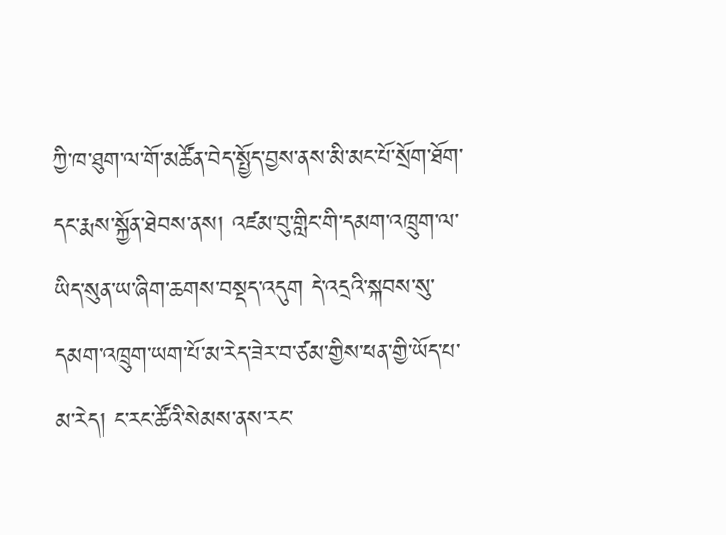ཀྱི་ཁ་ཐུག་ལ་གོ་མཚོན་བེད་སྤྱོད་བྱས་ནས་མི་མང་པོ་སྲོག་ཐོག་དང་རྨས་སྐྱོན་ཐེབས་ནས། འཛམ་བུ་གླིང་གི་དམག་འཁྲུག་ལ་ཡིད་སུན་ཡ་ཞིག་ཆགས་བསྡད་འདུག དེ་འདྲའི་སྐབས་སུ་དམག་འཁྲུག་ཡག་པོ་མ་རེད་ཟེར་བ་ཙམ་གྱིས་ཕན་གྱི་ཡོད་པ་མ་རེད། ང་རང་ཚོའི་སེམས་ནས་རང་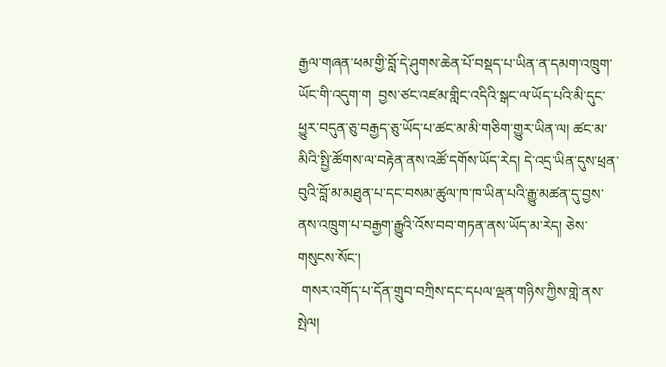རྒྱལ་གཞན་ཕམ་གྱི་བློ་དེ་ཤུགས་ཆེན་པོ་བསྡད་པ་ཡིན་ན་དམག་འཁྲུག་ཡོང་གི་འདུག་ག  བྱས་ཙང་འཛམ་གླིང་འདིའི་སྒང་ལ་ཡོད་པའི་མི་དུང་ཕྱུར་བདུན་ཅུ་བརྒྱད་ཅུ་ཡོད་པ་ཚང་མ་མི་གཅིག་གྱུར་ཡིན་ལ། ཚང་མ་མིའི་སྤྱི་ཚོགས་ལ་བརྟེན་ནས་འཚོ་དགོས་ཡོད་རེད། དེ་འདྲ་ཡིན་དུས་ཕྲན་བུའི་བློ་མ་མཐུན་པ་དང་བསམ་ཚུལ་ཁ་ཁ་ཡིན་པའི་རྒྱུ་མཚན་དུ་བྱས་ནས་འཁྲུག་པ་བརྒྱག་རྒྱུའི་འོས་བབ་གཏན་ནས་ཡོད་མ་རེད། ཅེས་གསུངས་སོང་།
 གསར་འགོད་པ་དོན་གྲུབ་བཀྲིས་དང་དཔལ་ལྡན་གཉིས་ཀྱིས་གླེ་ནས་སྤེལ།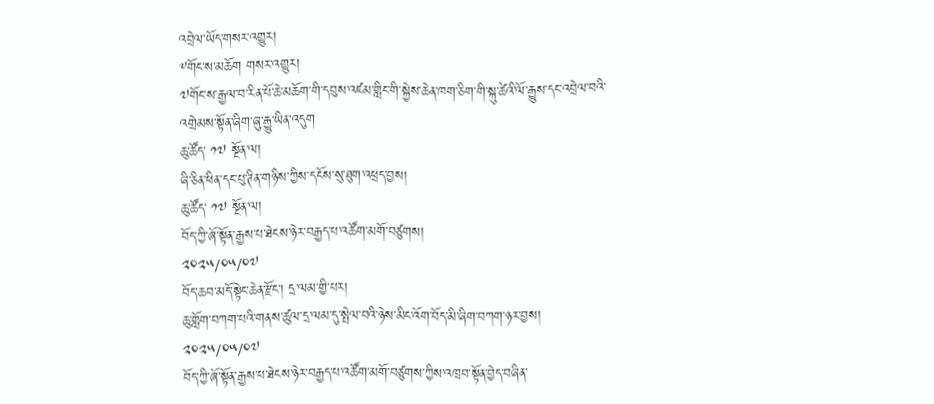འབྲེལ་ཡོད་གསར་འགྱུར།
༸གོང་ས་མཆོག གསར་འགྱུར།
༧གོང་ས་རྒྱལ་བ་རིན་པོ་ཆེ་མཆོག་གི་དབུས་འཛམ་གླིང་གི་སྐྱེས་ཆེན་ཁག་ཅིག་གི་སྐུ་ཚེའི་ལོ་རྒྱུས་དང་འབྲེལ་བའི་འགྲེམས་སྟོན་ཞིག་ཞུ་རྒྱུ་ཡིན་འདུག
ཆུ་ཚོད་ ༡༧ སྔོན་ལ།
ཞི་ཅིན་ཕིན་དང་པུ་ཊིན་གཉིས་ཀྱིས་དངོས་སུ་ཐུག་འཕྲད་བྱས།
ཆུ་ཚོད་ ༡༧ སྔོན་ལ།
བོད་ཀྱི་ཞོ་སྟོན་རྒྱས་པ་ཐེངས་ཉེར་བརྒྱད་པ་འཚོག་མགོ་བཙུགས།
༢༠༢༥/༠༥/༠༧
བོད་ཆབ་མདོ་སྟེང་ཆེན་རྫོང་། དྲ་ལམ་གྱི་པར།
ཆུ་གློག་བཀག་པའི་གནས་ཚུལ་དྲ་ལམ་དུ་སྤེལ་བའི་ཉེས་མིང་འོག་བོད་མི་ཞིག་བཀག་ཉར་བྱས།
༢༠༢༥/༠༥/༠༧
བོད་ཀྱི་ཞོ་སྟོན་རྒྱས་པ་ཐེངས་ཉེར་བརྒྱད་པ་འཚོག་མགོ་བཙུགས་ཀྱིས་འཁྲབ་སྟོན་བྱེད་བཞིན་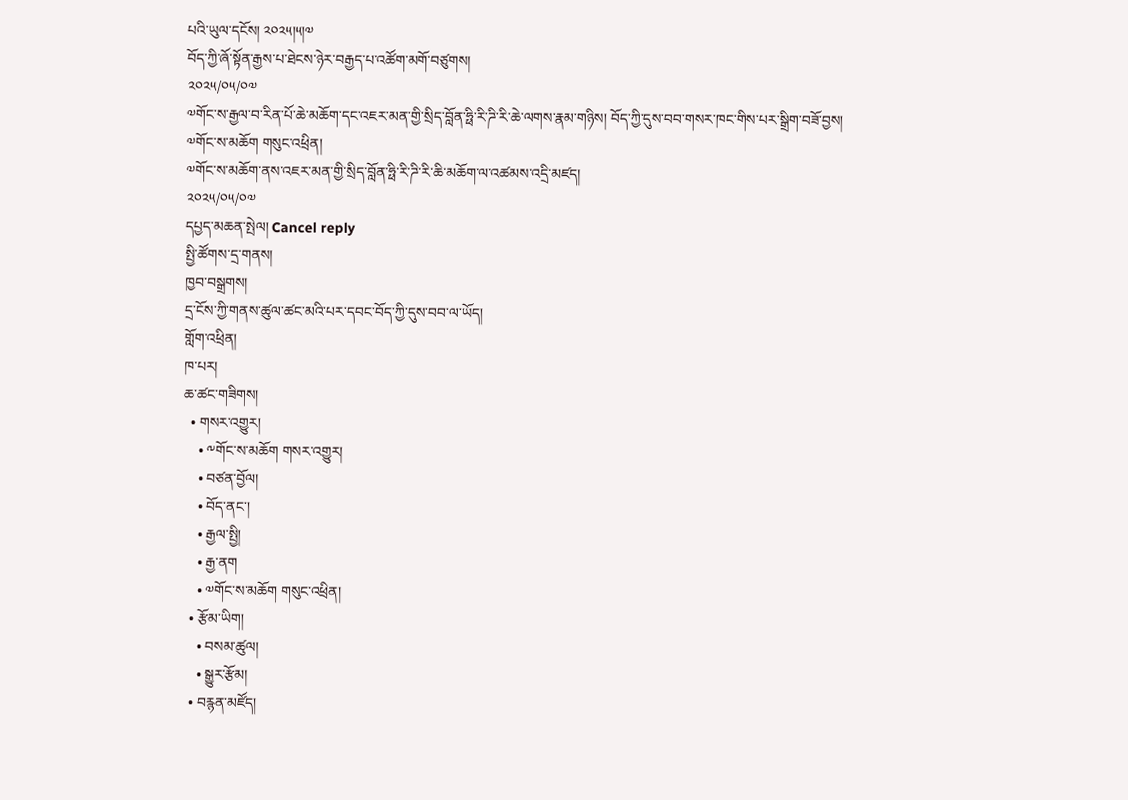པའི་ཡུལ་དངོས། ༢༠༢༥།༥།༧
བོད་ཀྱི་ཞོ་སྟོན་རྒྱས་པ་ཐེངས་ཉེར་བརྒྱད་པ་འཚོག་མགོ་བཙུགས།
༢༠༢༥/༠༥/༠༧
༧གོང་ས་རྒྱལ་བ་རིན་པོ་ཆེ་མཆོག་དང་འཇར་མན་གྱི་སྲིད་བློན་ཧྥི་རི་ཌི་རི་ཆེ་ལགས་རྣམ་གཉིས། བོད་ཀྱི་དུས་བབ་གསར་ཁང་གིས་པར་སྒྲིག་བཟོ་བྱས།
༧གོང་ས་མཆོག གསུང་འཕྲིན།
༧གོང་ས་མཆོག་ནས་འཇར་མན་གྱི་སྲིད་བློན་ཧྥི་རི་ཌི་རི་ཆི་མཆོག་ལ་འཚམས་འདྲི་མཛད།
༢༠༢༥/༠༥/༠༧
དཔྱད་མཆན་སྤེལ། Cancel reply
སྤྱི་ཚོགས་དྲ་གནས།
ཁྱབ་བསྒྲགས།
དྲ་ངོས་ཀྱི་གནས་ཚུལ་ཚང་མའི་པར་དབང་བོད་ཀྱི་དུས་བབ་ལ་ཡོད།
གློག་འཕྲིན།
ཁ་པར།
ཆ་ཚང་གཟིགས།
  • གསར་འགྱུར།
    • ༸གོང་ས་མཆོག གསར་འགྱུར།
    • བཙན་བྱོལ།
    • བོད་ནང་།
    • རྒྱལ་སྤྱི།
    • རྒྱ་ནག
    • ༧གོང་ས་མཆོག གསུང་འཕྲིན།
  • རྩོམ་ཡིག།
    • བསམ་ཚུལ།
    • སྒྱུར་རྩོམ།
  • བརྙན་མཛོད།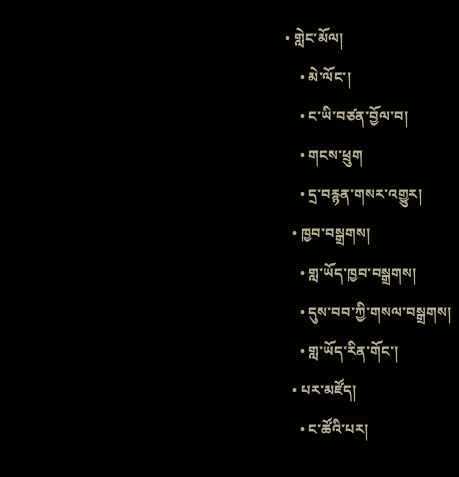• གླེང་མོལ།
    • མེ་ལོང་།
    • ང་ཡི་བཙན་བྱོལ་བ།
    • གངས་ཕྲུག
    • དྲ་བརྙན་གསར་འགྱུར།
  • ཁྱབ་བསྒྲགས།
    • གླ་ཡོད་ཁྱབ་བསྒྲགས།
    • དུས་བབ་ཀྱི་གསལ་བསྒྲགས།
    • གླ་ཡོད་རིན་གོང་།
  • པར་མཛོད།
    • ང་ཚོའི་པར།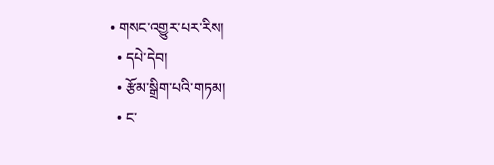• གསང་འགྱུར་པར་རིས།
  • དཔེ་དེབ།
  • རྩོམ་སྒྲིག་པའི་གཏམ།
  • ང་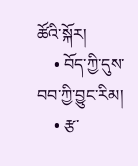ཚོའི་སྐོར།
    • བོད་ཀྱི་དུས་བབ་ཀྱི་བྱུང་རིམ།
    • རྩ་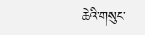ཆེའི་གསུང་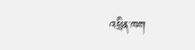འཕྲིན་ཁག